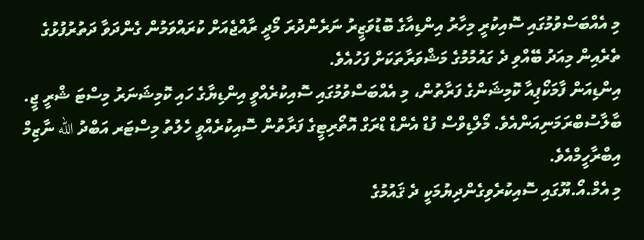މި އެއްބަސްވުމުގައި ސޮއިކުރީ މިހާރު އިންޑިއާގެ ބޮޑުވަޒީރު ނަރެންދުރަ މޯދީ ރާއްޖެއަށް ކުރައްވަމުން ގެންދަވާ ދަތުރުފުޅުގެ ތެރެއިން މިއަދު ބޭއްވި ދެ ގައުމުމުގެ މަޝްވަރާތަކަށް ފަހުއެވެ.
އިންޑިއަން ފާމަކޯޕިއާ ކޮމިޝަންގެ ފަރާތުން، މި އެއްބަސްވުމުގައި ސޮއިކުރެއްވީ އިންޑިޔާގެ ހައި ކޮމިޝަނަރު މިސްޓަ ޝްރީ ޖީ. ބާލާސުބްރަމަނިއަންއެވެ. މޯލްޑިވްސް ފުޑް އެންޑް ޑްރަގް އޮތޯރިޓީގެ ފަރާތުން ސޮއިކުރެއްވީ ހެލުތު މިސްޓަރ އަބްދު الله ނާޒިމް އިބްރާހީމްއެވެ.
މި އެމް.އޯ.ޔޫގައި ސޮއިކުރެވިގެންދިޔުމަކީ ދެ ޤައުމުގެ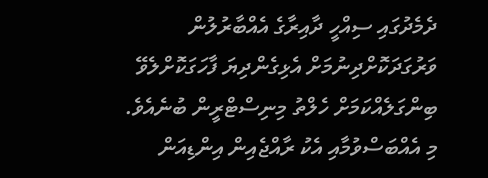ދެމެދުގައި ސިއްހީ ދާއިރާގެ އެއްބާރުލުން ވަރުގަދަކޮށްދިނުމަށް އެޅިގެންދިޔަ ފާހަގަކޮށްލެވޭ ބިންގަލެއްކަމަށް ހެލްތު މިނިސްޓްރީން ބުނެއެވެ.
މި އެއްބަސްވުމާއި އެކު ރާއްޖެއިން އިންޑިއަން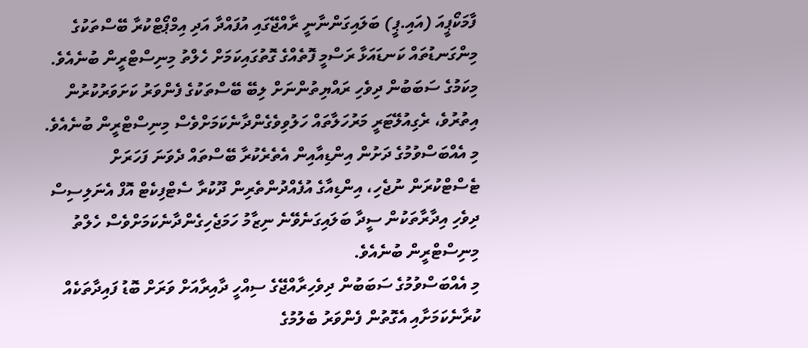ފާމަކޯޕީއަ (އައި.ޕީ) ބަލައިގަންނާނީ ރާއްޖޭގައި އުފައްދާ އަދި އިމްޕޯޓްކުރާ ބޭސްތަކުގެ މިންގަނޑުތައް ކަނޑައަޅާ ރަސްމީ ފޮތެއްގެ ގޮތުގައިކަމަށް ހެލްތު މިނިސްޓްރީން ބުނެއެވެ. މިކަމުގެ ސަބަބުން ދިވެހި ރައްޔިތުންނަށް ލިބޭ ބޭސްތަކުގެ ފެންވަރު ކަށަވަރުކުރުން އިތުރުވެ، ރެގިއުލޭޓަރީ މަރުހަލާތައް ހަލުވިވެގެންދާނެކަމަށްވެސް މިނިސްޓްރީން ބުނެއެވެ.
މި އެއްބަސްވުމުގެ ދަށުން އިންޑިއާއިން އެތެރެކުރާ ބޭސްތައް ދެވަނަ ފަހަރަށް ޓެސްޓްކުރަން ނުޖެހި، އިންޑިއާގެ އުފެއްދުންތެރިން ދޫކުރާ ސެޓްފިކެޓް އޮފް އެނަލިސިސް ދިވެހި އިދާރާތަކުން ސީދާ ބަލައިގަނެވޭނެ ނިޒާމު ހަމަޖެހިގެންދާނެކަމަށްވެސް ހެލްތު މިނިސްޓްރީން ބުނެއެވެ.
މި އެއްބަސްވުމުގެ ސަބަބުން ދިވެހިރާއްޖޭގެ ސިއްހީ ދާއިރާއަށް ވަރަށް ބޮޑު ފައިދާތަކެއް ކުރާނެކަމަށާއި އެގޮތުން ފެންވަރު ބެލުމުގެ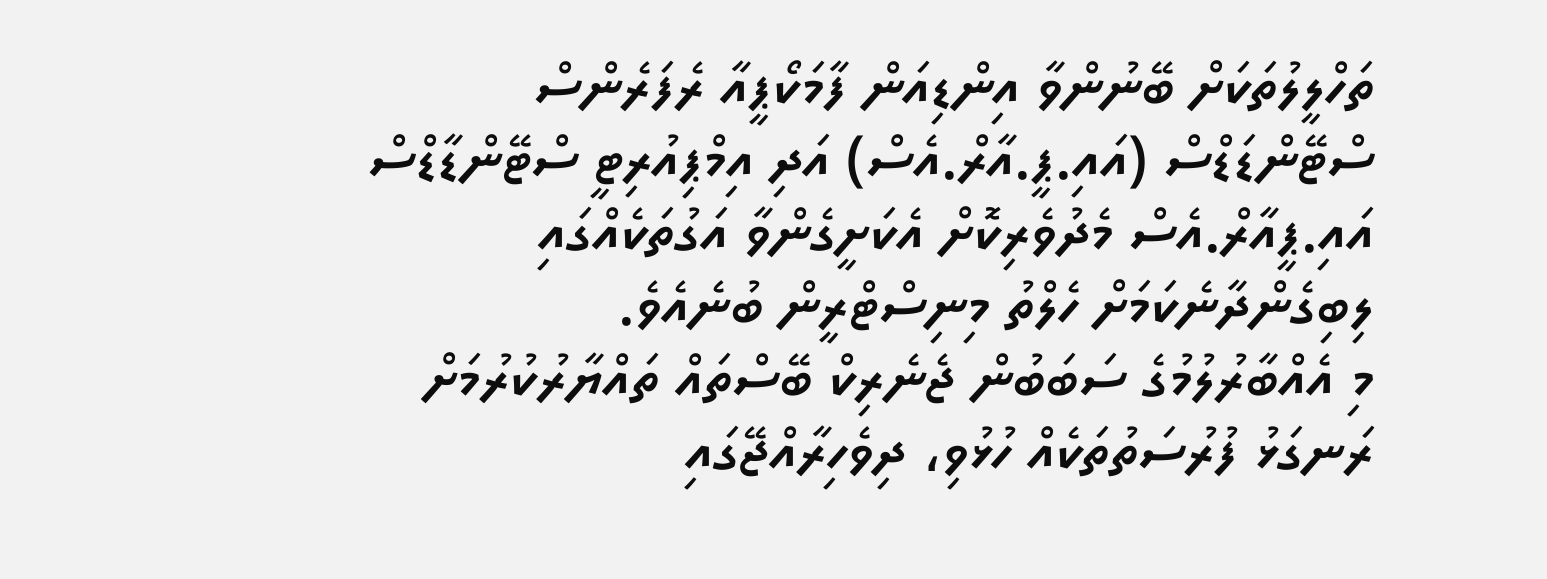ތަހްލީލުތަކަށް ބޭނުންވާ އިންޑިއަން ފާމަކޯޕީއާ ރެފަރެންސް ސްޓޭންޑަޑްސް (އައި.ޕީ.އާރް.އެސް) އަދި އިމްޕިއުރިޓީ ސްޓޭންޑާޑްސް އައި.ޕީއާރް.އެސް މެދުވެރިކޮށް އެކަށީގެންވާ އަގުތަކެއްގައި ލިބިގެންދާނެކަމަށް ހެލްތު މިނިސްޓްރީން ބުނެއެވެ.
މި އެއްބާރުލުމުގެ ސަބަބުން ޖެނެރިކް ބޭސްތައް ތައްޔާރުކުރުމަށް ރަނގަޅު ފުރުސަތުތަކެއް ހުޅުވި، ދިވެހިރާއްޖޭގައި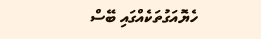ހެޔޮއަގުތަކެއްގައި ބޭސް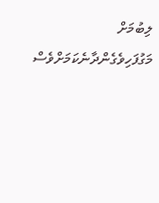ލިބުމަށް މަގުފަހިވެގެންދާނެކަމަށްވެސް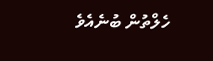ހެލްތުން ބުނެއެވެ